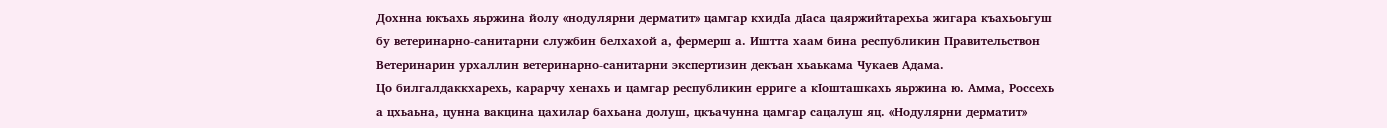Дохнна юкъахь яьржина йолу «нодулярни дерматит» цамгар кхидIа дIаса цаяржийтарехьа жигара къахьоьгуш бу ветеринарно-санитарни службин белхахой а, фермерш а. Иштта хаам бина республикин Правительствон Ветеринарин урхаллин ветеринарно-санитарни экспертизин декъан хьаькама Чукаев Адама.
Цо билгалдаккхарехь, карарчу хенахь и цамгар республикин ерриге а кIошташкахь яьржина ю. Амма, Россехь а цхьаьна, цунна вакцина цахилар бахьана долуш, цкъачунна цамгар сацалуш яц. «Нодулярни дерматит»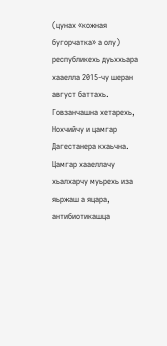(цунах «кожная бугорчатка» а олу) республикехь дуьххьара хааелла 2015-чу шеран август баттахь. Говзанчашна хетарехь, Нохчийчу и цамгар Дагестанера кхаьчна. Цамгар хааеллачу хьалхарчу муьрехь иза яьржаш а яцара, антибиотикашца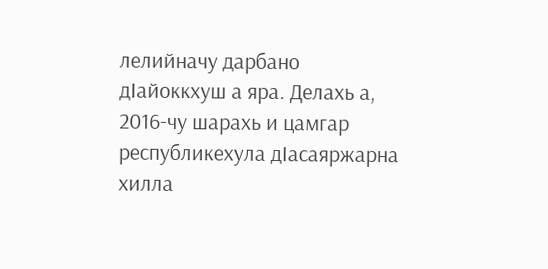лелийначу дарбано дIайоккхуш а яра. Делахь а, 2016-чу шарахь и цамгар республикехула дIасаяржарна хилла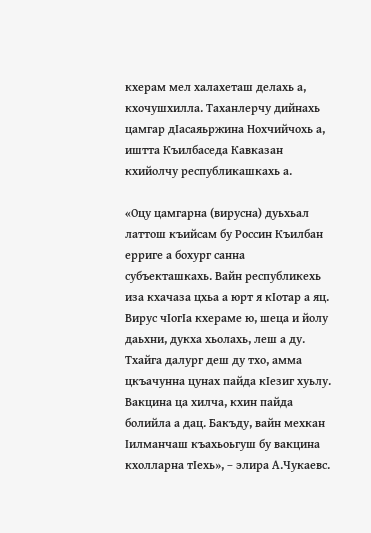кхерам мел халахеташ делахь а, кхочушхилла. Таханлерчу дийнахь цамгар дIасаяьржина Нохчийчохь а, иштта Къилбаседа Кавказан кхийолчу республикашкахь а.

«Оцу цамгарна (вирусна) дуьхьал латтош къийсам бу Россин Къилбан ерриге а бохург санна субъекташкахь. Вайн республикехь иза кхачаза цхьа а юрт я кIотар а яц. Вирус чIогIа кхераме ю, шеца и йолу даьхни, дукха хьолахь, леш а ду. Тхайга далург деш ду тхо, амма цкъачунна цунах пайда кIезиг хуьлу. Вакцина ца хилча, кхин пайда болийла а дац. Бакъду, вайн мехкан Iилманчаш къахьоьгуш бу вакцина кхолларна тIехь», – элира А.Чукаевс.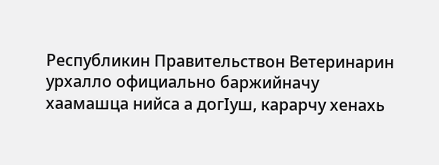Республикин Правительствон Ветеринарин урхалло официально баржийначу хаамашца нийса а догIуш, карарчу хенахь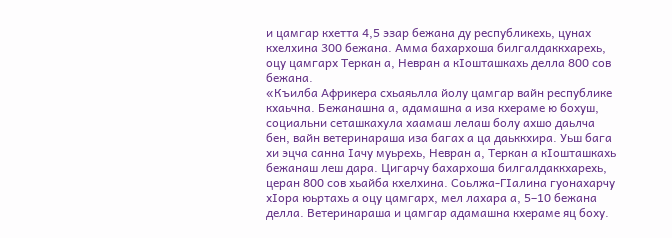и цамгар кхетта 4,5 эзар бежана ду республикехь, цунах кхелхина 300 бежана. Амма бахархоша билгалдаккхарехь, оцу цамгарх Теркан а, Невран а кIошташкахь делла 800 сов бежана.
«Къилба Африкера схьаяьлла йолу цамгар вайн республике кхаьчна. Бежанашна а, адамашна а иза кхераме ю бохуш, социальни сеташкахула хаамаш лелаш болу ахшо даьлча бен, вайн ветеринараша иза багах а ца даьккхира. Уьш бага хи эцча санна Iачу муьрехь, Невран а, Теркан а кIошташкахь бежанаш леш дара. Цигарчу бахархоша билгалдаккхарехь, церан 800 сов хьайба кхелхина. Соьлжа-ГIалина гуонахарчу хIора юьртахь а оцу цамгарх, мел лахара а, 5–10 бежана делла. Ветеринараша и цамгар адамашна кхераме яц боху.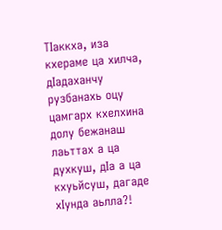ТIаккха, иза кхераме ца хилча, дIадаханчу рузбанахь оцу цамгарх кхелхина долу бежанаш лаьттах а ца духкуш, дIа а ца кхуьйсуш, дагаде хIунда аьлла?!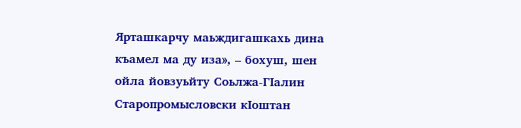Ярташкарчу маьждигашкахь дина къамел ма ду иза», – бохуш, шен ойла йовзуьйту Соьлжа-ГIалин Старопромысловски кIоштан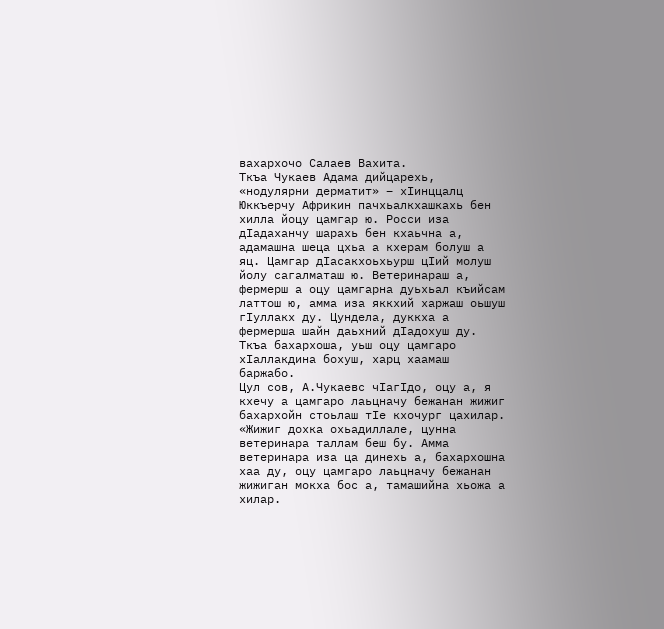вахархочо Салаев Вахита.
Ткъа Чукаев Адама дийцарехь, «нодулярни дерматит» – хIинццалц Юккъерчу Африкин пачхьалкхашкахь бен хилла йоцу цамгар ю. Росси иза дIадаханчу шарахь бен кхаьчна а, адамашна шеца цхьа а кхерам болуш а яц. Цамгар дIасакхоьхьурш цIий молуш йолу сагалматаш ю. Ветеринараш а, фермерш а оцу цамгарна дуьхьал къийсам латтош ю, амма иза яккхий харжаш оьшуш гIуллакх ду. Цундела, дуккха а фермерша шайн даьхний дIадохуш ду. Ткъа бахархоша, уьш оцу цамгаро хIаллакдина бохуш, харц хаамаш баржабо.
Цул сов, А.Чукаевс чIагIдо, оцу а, я кхечу а цамгаро лаьцначу бежанан жижиг бахархойн стоьлаш тIе кхочург цахилар.
«Жижиг дохка охьадиллале, цунна ветеринара таллам беш бу. Амма ветеринара иза ца динехь а, бахархошна хаа ду, оцу цамгаро лаьцначу бежанан жижиган мокха бос а, тамашийна хьожа а хилар.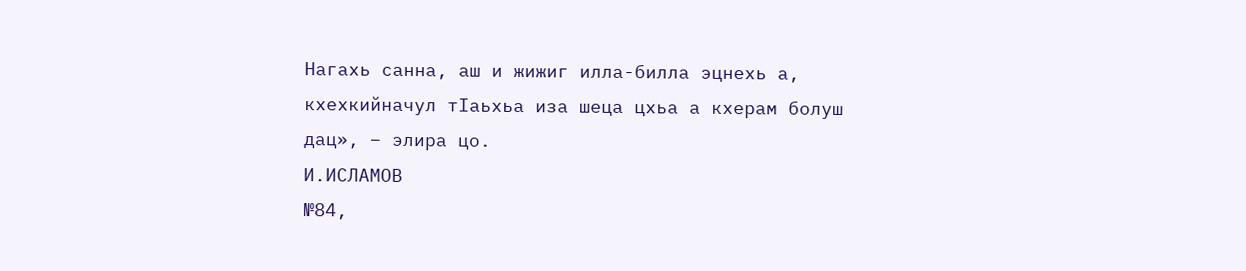Нагахь санна, аш и жижиг илла-билла эцнехь а, кхехкийначул тIаьхьа иза шеца цхьа а кхерам болуш дац», – элира цо.
И.ИСЛАМОВ
№84,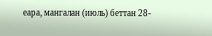еара, мангалан (июль) беттан 28-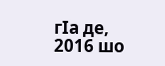гIа де, 2016 шо